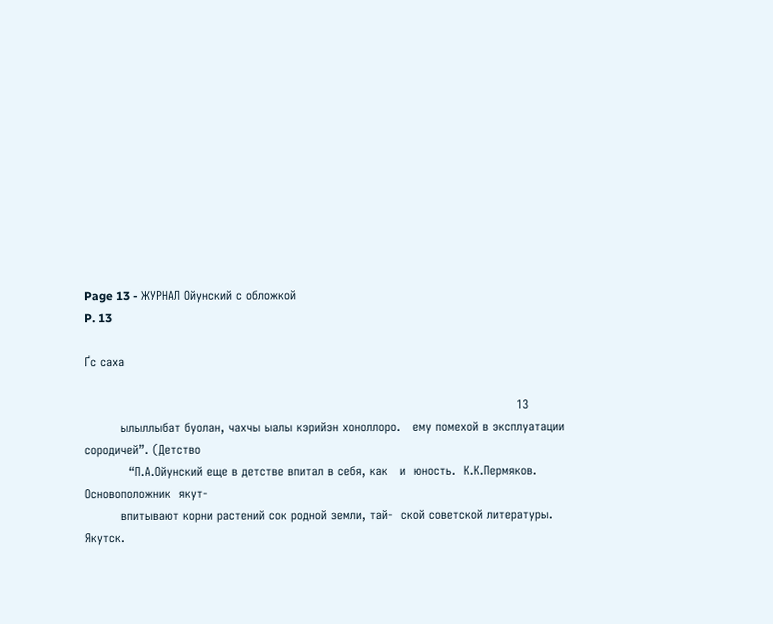Page 13 - ЖУРНАЛ Ойунский с обложкой
P. 13

Ґс саха

                                                                                                            13
         ылыллыбат буолан, чахчы ыалы кэрийэн хоноллоро.   ему помехой в эксплуатации сородичей”. (Детство
           “П.А.Ойунский еще в детстве впитал в себя, как   и  юность.  К.К.Пермяков.  Основоположник  якут-
         впитывают корни растений сок родной земли, тай-  ской советской литературы. Якутск.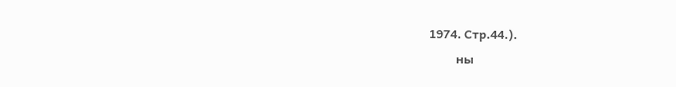1974. Стр.44.).
         ны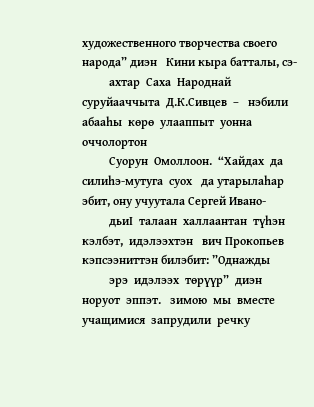художественного творчества своего народа” диэн   Кини кыра батталы, сэ-
         ахтар  Саха  Народнай  суруйааччыта  Д.К.Сивцев  –   нэбили  абааһы  көрө  улааппыт  уонна  оччолортон
         Суорун  Омоллоон.  “Хайдах  да  силиһэ-мутуга  суох   да утарылаһар эбит, ону учуутала Сергей Ивано-
         дьиІ  талаан  халлаантан  түһэн  кэлбэт,  идэлээхтэн   вич Прокопьев кэпсээниттэн билэбит: ”Однажды
         эрэ  идэлээх  төрүүр”  диэн   норуот  эппэт.   зимою  мы  вместе  учащимися  запрудили  речку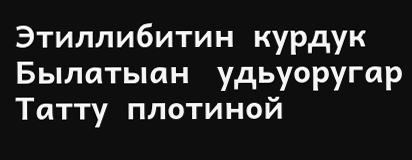Этиллибитин  курдук  Былатыан   удьуоругар   Татту  плотиной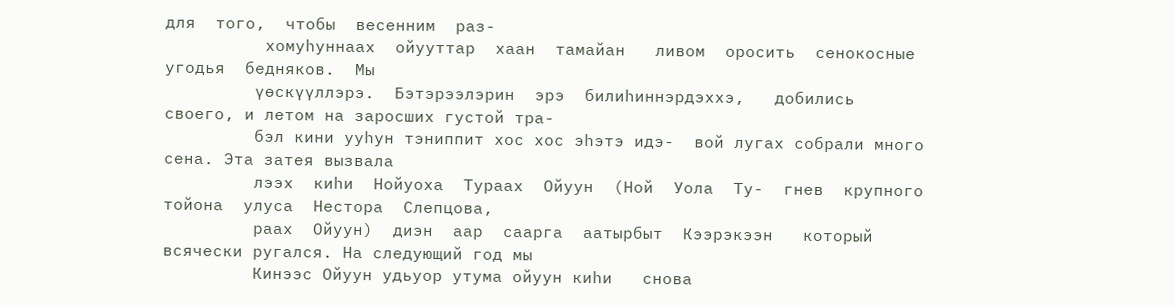для  того,  чтобы  весенним  раз-
          хомуһуннаах  ойууттар  хаан  тамайан   ливом  оросить  сенокосные  угодья  бедняков.  Мы
         үөскүүллэрэ.  Бэтэрээлэрин  эрэ  билиһиннэрдэххэ,   добились своего, и летом на заросших густой тра-
         бэл кини ууһун тэниппит хос хос эһэтэ идэ-  вой лугах собрали много сена. Эта затея вызвала
         лээх  киһи  Нойуоха  Тураах  Ойуун  (Ной  Уола  Ту-  гнев  крупного  тойона  улуса  Нестора  Слепцова,
         раах  Ойуун)  диэн  аар  саарга  аатырбыт  Кээрэкээн   который всячески ругался. На следующий год мы
         Кинээс Ойуун удьуор утума ойуун киһи   снова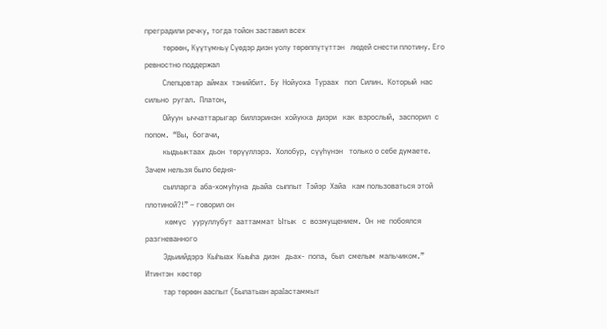преградили речку, тогда тойон заставил всех
         төрөөн, Күүтүмньү Сүөдэр диэн уолу төрөппүтүттэн   людей снести плотину. Его ревностно поддержал
         Слепцовтар  аймах  тэнийбит.  Бу  Нойуоха  Тураах   поп  Силин.  Который  нас  сильно  ругал.  Платон,
         Ойуун  ыччаттарыгар  биллэринэн  хойукка  диэри   как  взрослый,  заспорил  с  попом.  “Вы,  богачи,
         кыдьыктаах  дьон  төрүүллэрэ.  Холобур,  сүүһүнэн   только о себе думаете. Зачем нельзя было бедня-
         сылларга  аба-хомуһуна  дьайа  сыппыт  Тэйэр  Хайа   кам пользоваться этой плотиной?!” – говорил он
          көмүс   ууруллубут  ааттаммат  Ытык   с  возмущением.  Он  не  побоялся  разгневанного
         Эдьиийдэрэ  Кыһыах  Кыыһа  диэн   дьах-  попа,  был  смелым  мальчиком.”  Итинтэн  көстөр
         тар төрөөн ааспыт (Былатыан араІастаммыт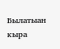Былатыан  кыра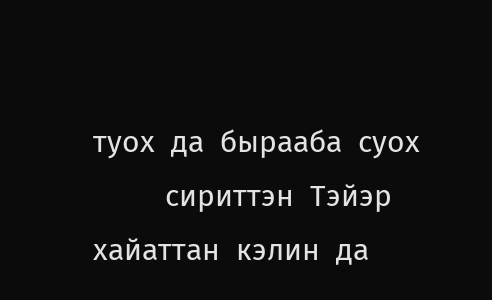туох  да  бырааба  суох
         сириттэн  Тэйэр  хайаттан  кэлин  да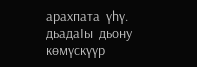арахпата  үһү.   дьадаІы  дьону  көмүскүүр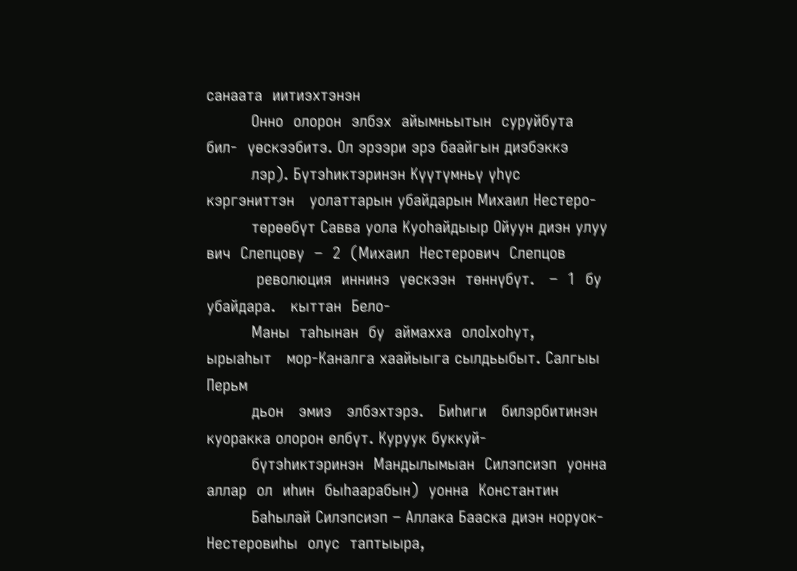санаата  иитиэхтэнэн
         Онно  олорон  элбэх  айымньытын  суруйбута  бил-  үөскээбитэ. Ол эрээри эрэ баайгын диэбэккэ
         лэр). Бүтэһиктэринэн Күүтүмньү үһүс кэргэниттэн   уолаттарын убайдарын Михаил Нестеро-
         төрөөбүт Савва уола Куоһайдыыр Ойуун диэн улуу   вич  Слепцову  –  2  (Михаил  Нестерович  Слепцов
          революция  иннинэ  үөскээн  төннүбүт.   –  1  бу  убайдара.   кыттан  Бело-
         Маны  таһынан  бу  аймахха  олоІхоһут,  ырыаһыт   мор-Каналга хаайыыга сылдьыбыт. Салгыы Перьм
         дьон   эмиэ   элбэхтэрэ.   Биһиги   билэрбитинэн   куоракка олорон өлбүт. Куруук буккуй-
         бүтэһиктэринэн  Мандылымыан  Силэпсиэп  уонна   аллар  ол  иһин  быһаарабын)  уонна  Константин
         Баһылай Силэпсиэп – Аллака Бааска диэн норуок-  Нестеровиһы  олус  таптыыра,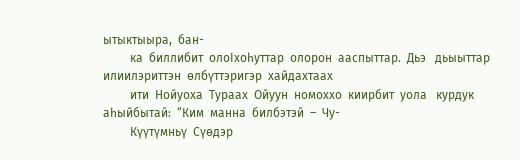ытыктыыра,  бан-
         ка  биллибит  олоІхоһуттар  олорон  ааспыттар.  Дьэ   дьыыттар  илиилэриттэн  өлбүттэригэр  хайдахтаах
         ити  Нойуоха  Тураах  Ойуун  номоххо  киирбит  уола   курдук  аһыйбытай:  “Ким  манна  билбэтэй  –  Чу-
         Күүтүмньү  Сүөдэр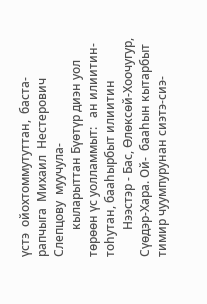үстэ  ойохтоммутуттан,  баста-  рапчыга  Михаил  Нестерович  Слепцову  муучула-
         кыларыттан Бүөтүр диэн уол төрөөн үс уолламмыт:   ан илиитин- тоһутан, бааһырбыт илиитин
         Нээстэр - Бас, Өлөксөй-Хоочугур, Сүөдэр-Хара. Ой-  бааһын кытарбыт тимир чуумпурунан сиэтэ-сиэ-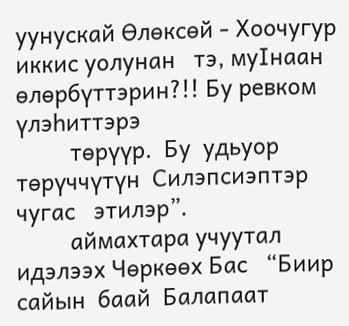уунускай Өлөксөй - Хоочугур иккис уолунан   тэ, муІнаан өлөрбүттэрин?!! Бу ревком үлэһиттэрэ
         төрүүр.  Бу  удьуор  төрүччүтүн  Силэпсиэптэр  чугас   этилэр”.
         аймахтара учуутал идэлээх Чөркөөх Бас   “Биир  сайын  баай  Балапаат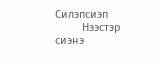Силэпсиэп
         Нээстэр сиэнэ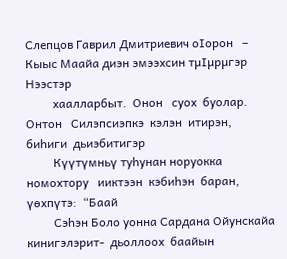Слепцов Гаврил Дмитриевич оІорон   – Кыыс Маайа диэн эмээхсин тµІµрµгэр Нээстэр
         хаалларбыт.  Онон   суох  буолар.  Онтон   Силэпсиэпкэ  кэлэн  итирэн,  биһиги  дьиэбитигэр
         Күүтүмньү туһунан норуокка номохтору   ииктээн  кэбиһэн  баран,   үөхпүтэ:  “Баай
         Сэһэн Боло уонна Сардана Ойунскайа кинигэлэрит-  дьоллоох  баайын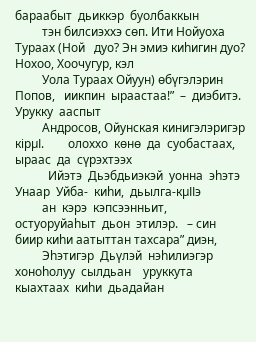бараабыт  дьиккэр  буолбаккын
         тэн билсиэххэ сөп. Ити Нойуоха Тураах (Ной   дуо? Эн эмиэ киһигин дуо? Нохоо, Хоочугур, кэл
         Уола Тураах Ойуун) өбүгэлэрин Попов,   иикпин  ыраастаа!”  –  диэбитэ.  Урукку  ааспыт
         Андросов, Ойунская кинигэлэригэр кірµІ.        олоххо  көнө  да  суобастаах,  ыраас  да  сүрэхтээх
           Ийэтэ  Дьэбдьиэкэй  уонна  эһэтэ  Унаар  Уйба-  киһи,  дьылга-кµІІэ
         ан  кэрэ  кэпсээнньит,  остуоруйаһыт  дьон  этилэр.   – син биир киһи аатыттан тахсара” диэн,
         Эһэтигэр  Дьүлэй  нэһилиэгэр  хоноһолуу  сылдьан    уруккута  кыахтаах  киһи  дьадайан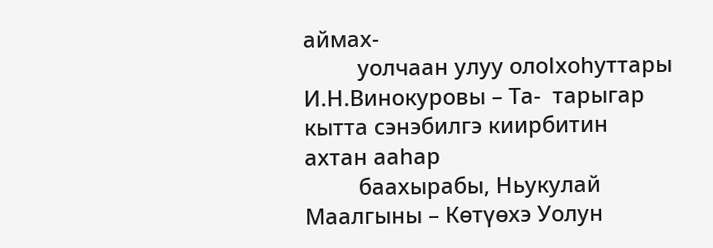аймах-
         уолчаан улуу олоІхоһуттары И.Н.Винокуровы – Та-  тарыгар кытта сэнэбилгэ киирбитин ахтан ааһар
         баахырабы, Ньукулай Маалгыны – Көтүөхэ Уолун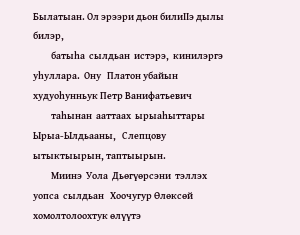Былатыан. Ол эрээри дьон билиІІэ дылы билэр,
         батыһа  сылдьан  истэрэ,  кинилэргэ  уһуллара.  Ону   Платон убайын худуоһунньук Петр Ванифатьевич
         таһынан  ааттаах  ырыаһыттары  Ырыа-Ылдьааны,   Слепцову ытыктыырын, таптыырын.
         Миинэ  Уола  Дьөгүөрсэни  тэллэх  уопса  сылдьан   Хоочугур Өлөксөй хомолтолоохтук өлүүтэ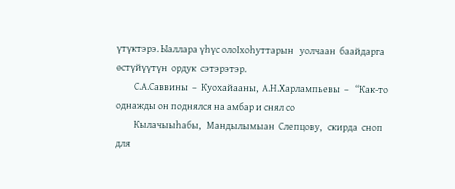үтүктэрэ. Ыаллара үһүс олоІхоһуттарын   уолчаан  баайдарга  өстүйүүтүн  ордук  сэтэрэтэр.
         С.А.Саввины  –  Куохайааны,  А.Н.Харлампьевы  –   “Как-то однажды он поднялся на амбар и снял со
         Кылачыыһабы,   Мандылымыан  Слепцову,   скирда  сноп  для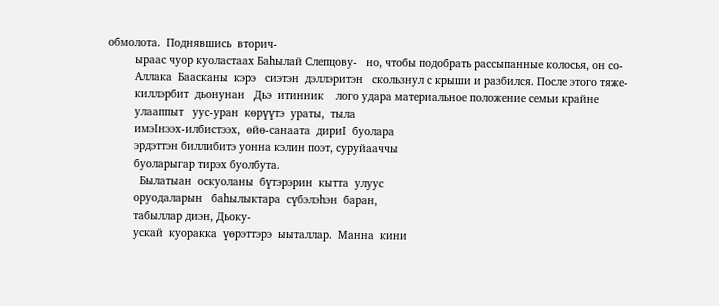обмолота.  Поднявшись  вторич-
         ыраас чуор куоластаах Баһылай Слепцову-   но, чтобы подобрать рассыпанные колосья, он со-
         Аллака  Баасканы  кэрэ   сиэтэн  дэллэритэн   скользнул с крыши и разбился. После этого тяже-
         киллэрбит  дьонунан   Дьэ  итинник    лого удара материальное положение семьи крайне
         улааппыт   уус-уран  көрүүтэ  ураты,  тыла
         имэІнээх-илбистээх,  өйө-санаата  дириІ  буолара
         эрдэттэн биллибитэ уонна кэлин поэт, суруйааччы
         буоларыгар тирэх буолбута.
           Былатыан  оскуоланы  бүтэрэрин  кытта  улуус
         оруодаларын   баһылыктара  сүбэлэһэн  баран,
         табыллар диэн, Дьоку-
         ускай  куоракка  үөрэттэрэ  ыыталлар.  Манна  кини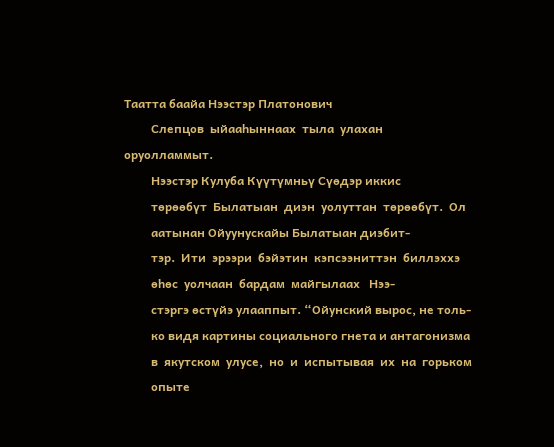Таатта баайа Нээстэр Платонович
         Слепцов  ыйааһыннаах  тыла  улахан  оруолламмыт.
         Нээстэр Кулуба Күүтүмньү Сүөдэр иккис
         төрөөбүт  Былатыан  диэн  уолуттан  төрөөбүт.  Ол
         аатынан Ойуунускайы Былатыан диэбит-
         тэр.  Ити  эрээри  бэйэтин  кэпсээниттэн  биллэххэ
         өһөс  уолчаан  бардам  майгылаах   Нээ-
         стэргэ өстүйэ улааппыт. “Ойунский вырос, не толь-
         ко видя картины социального гнета и антагонизма
         в  якутском  улусе,  но  и  испытывая  их  на  горьком
         опыте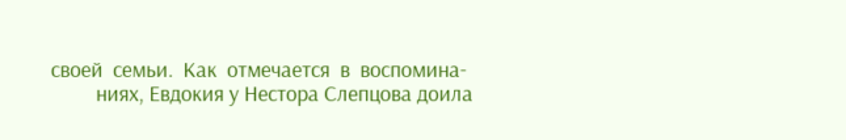своей  семьи.  Как  отмечается  в  воспомина-
         ниях, Евдокия у Нестора Слепцова доила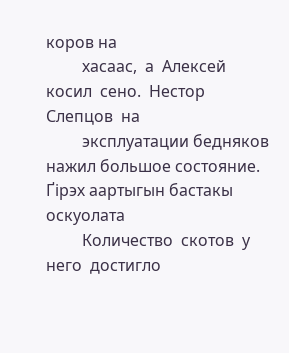коров на
         хасаас,  а  Алексей  косил  сено.  Нестор  Слепцов  на
         эксплуатации бедняков нажил большое состояние.            Ґірэх аартыгын бастакы оскуолата
         Количество  скотов  у  него  достигло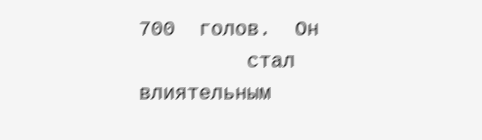700  голов.  Он
         стал  влиятельным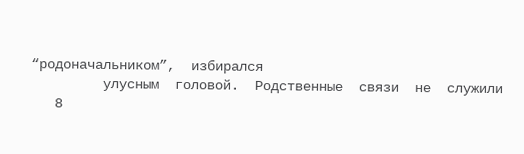“родоначальником”,  избирался
         улусным  головой.  Родственные  связи  не  служили
   8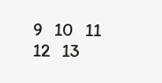9   10   11   12   13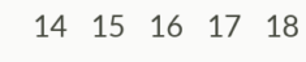14   15   16   17   18